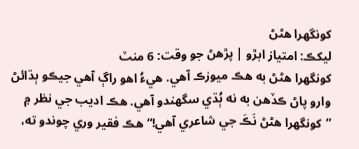کونگهرا هڻڻ
ليکڪ: امتياز ابڙو | پڙهڻ جو وقت: 6 منٽ
کونگهرا هڻڻ به هڪ ميوزڪ آهي. هيءُ اهو راڳ آهي جيڪو ٻڌائڻ وارو پاڻ ڪڏهن به نه ٻُڌي سگهندو آهي. هڪ اديب جي نظر ۾ ”کونگهرا هڻڻ نَڪَ جي شاعري آهي!“ هڪ فقير وري چوندو ته،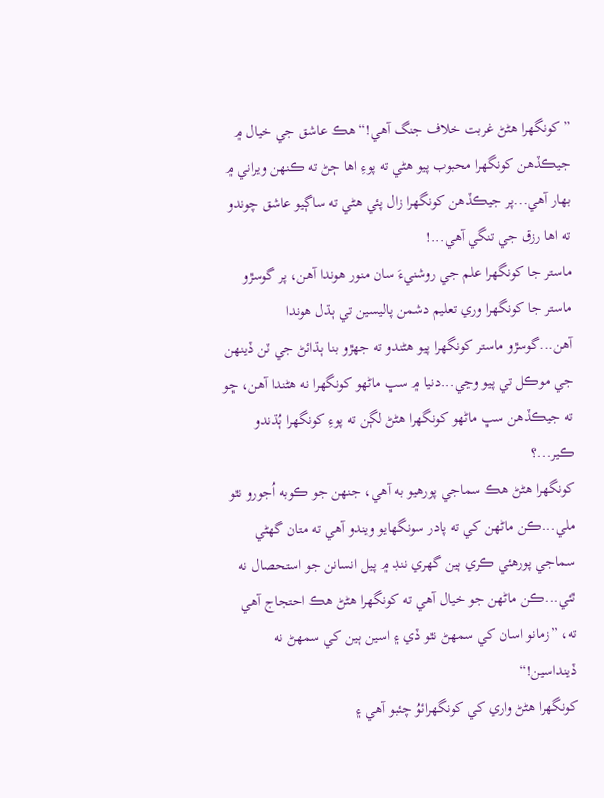”کونگهرا هڻڻ غربت خلاف جنگ آهي!“ هڪ عاشق جي خيال ۾ جيڪڏهن کونگهرا محبوب پيو هڻي ته پوءِ اها ڄڻ ته ڪنهن ويراني ۾ بهار آهي...پر جيڪڏهن کونگهرا زال پئي هڻي ته ساڳيو عاشق چوندو ته اها رزق جي تنگي آهي...!
ماستر جا کونگهرا علم جي روشنيءَ سان منور هوندا آهن، پر گوسڙو ماستر جا کونگهرا وري تعليم دشمن پاليسين تي ٻڌل هوندا آهن...گوسڙو ماستر کونگهرا پيو هڻندو ته جهڙو بنا ٻڌائڻ جي ٽن ڏينهن جي موڪل تي پيو وڃي...دنيا ۾ سڀ ماڻهو کونگهرا نه هڻندا آهن، ڇو ته جيڪڏهن سڀ ماڻهو کونگهرا هڻڻ لڳن ته پوءِ کونگهرا ٻُڌندو ڪير...؟
کونگهرا هڻڻ هڪ سماجي پورهيو به آهي، جنهن جو ڪوبه اُجورو نٿو ملي...ڪن ماڻهن کي ته پادر سونگهايو ويندو آهي ته متان گهڻي سماجي پورهئي ڪري ٻين گهري ننڊ ۾ پيل انسانن جو استحصال نه ٿئي...ڪن ماڻهن جو خيال آهي ته کونگهرا هڻڻ هڪ احتجاج آهي ته، ”زمانو اسان کي سمهڻ نٿو ڏي ۽ اسين ٻين کي سمهڻ نه ڏينداسين!“
کونگهرا هڻڻ واري کي کونگهرائوُ چئبو آهي ۽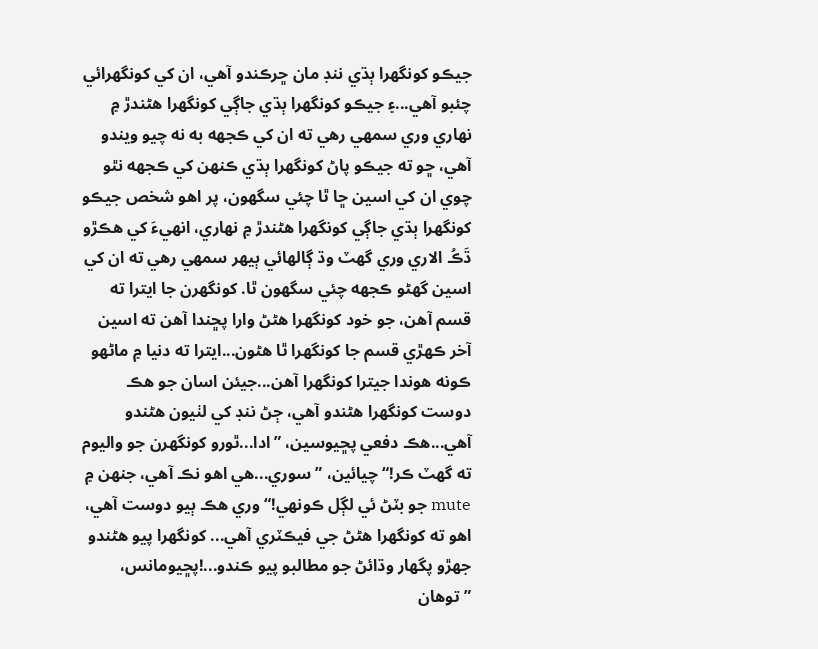جيڪو کونگهرا ٻڌي ننڊ مان ڇرڪندو آهي، ان کي کونگهرائي چئبو آهي...۽ جيڪو کونگهرا ٻڌي جاڳي کونگهرا هڻندڙ ۾ نهاري وري سمهي رهي ته ان کي ڪجهه به نه چيو ويندو آهي، ڇو ته جيڪو پاڻ کونگهرا ٻڌي ڪنهن کي ڪجهه نٿو چوي ان کي اسين ڇا ٿا چئي سگهون، پر اهو شخص جيڪو کونگهرا ٻڌي جاڳي کونگهرا هڻندڙ ۾ نهاري، انهيءَ کي هڪڙو ڌَڪُ الاري وري گهٽ وڌ ڳالهائي ٻيهر سمهي رهي ته ان کي اسين گهڻو ڪجهه چئي سگهون ٿا. کونگهرن جا ايترا ته قسم آهن، جو خود کونگهرا هڻڻ وارا پڇندا آهن ته اسين آخر ڪهڙي قسم جا کونگهرا ٿا هڻون...ايترا ته دنيا ۾ ماڻهو ڪونه هوندا جيترا کونگهرا آهن...جيئن اسان جو هڪ دوست کونگهرا هڻندو آهي، ڄڻ ننڊ کي لٺيون هڻندو آهي...هڪ دفعي پڇيوسين، ”ادا...ٿورو کونگهرن جو واليوم ته گهٽ ڪر!“ چيائين، ”سوري...هي اهو نڪ آهي، جنهن ۾ mute جو بٽڻ ئي لڳل ڪونهي!“ وري هڪ ٻيو دوست آهي، اهو ته کونگهرا هڻڻ جي فيڪٽري آهي... کونگهرا پيو هڻندو جهڙو پگهار وڌائڻ جو مطالبو پيو ڪندو...!پڇيومانس، ”توهان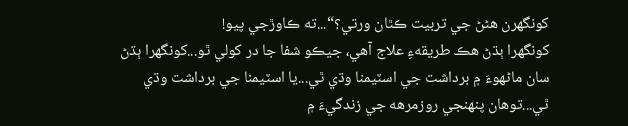کونگهرن هڻڻ جي تربيت ڪٿان ورتي؟“...ته ڪاوڙجي پيو!
کونگهرا ٻڌڻ هڪ طريقهءِ علاج آهي، جيڪو شفا جا در کولي ٿو...کونگهرا ٻڌڻ سان ماڻهوءَ ۾ برداشت جي اسٽيمنا وڌي ٿي...يا اسٽيمنا جي برداشت وڌي ٿي...توهان پنهنجي روزمرهه جي زندگيءَ ۾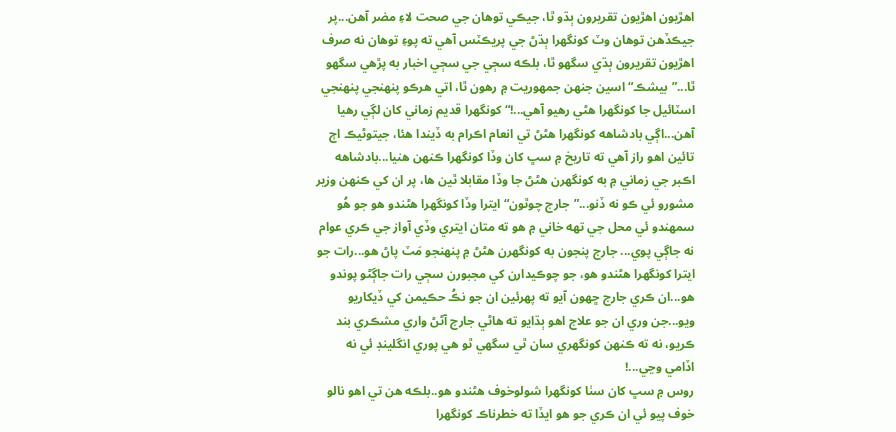اهڙيون اهڙيون تقريرون ٻڌو ٿا، جيڪي توهان جي صحت لاءِ مضر آهن...پر جيڪڏهن توهان وٽ کونگهرا ٻڌڻ جي پريڪٽس آهي ته پوءِ توهان نه صرف اهڙيون تقريرون ٻڌي سگهو ٿا، بلڪه سڄي جي سڄي اخبار به پڙهي سگهو ٿا...”بيشڪ“ اسين جنهن جمهوريت ۾ رهون ٿا، اتي هرڪو پنهنجي پنهنجي اسٽائيل جا کونگهرا هڻي رهيو آهي...!“ کونگهرا قديم زماني کان لڳي رهيا آهن...اڳي بادشاهه کونگهرا هڻڻ تي انعام اڪرام به ڏيندا هئا، جيتوڻيڪ اڄ تائين اهو راز آهي ته تاريخ ۾ سڀ کان وڏا کونگهرا ڪنهن هنيا...بادشاهه اڪبر جي زماني ۾ به کونگهرن هڻڻ جا وڏا مقابلا ٿين ها، پر ان کي ڪنهن وزير مشورو ئي ڪو نه ڏنو...”جارج چوٿون“ ايترا وڏا کونگهرا هڻندو هو جو هُو سمهندو ئي محل جي تهه خاني ۾ هو ته متان ايتري وڏي آواز جي ڪري عوام نه جاڳي پوي... جارج پنجون به کونگهرن هڻڻ ۾ پنهنجو مَٽ پاڻ هو...رات جو ايترا کونگهرا هڻندو هو، جو چوڪيدارن کي مجبورن سڄي رات جاڳڻو پوندو هو...ان ڪري جارج ڇهون آيو ته پهرئين ان جو نڪُ حڪيمن کي ڏيکاريو ويو...جن وري ان جو علاج اهو ٻڌايو ته هاڻي جارج آڻڻ واري مشڪري بند ڪريو، نه ته ڪنهن کونگهري سان ٿي سگهي ٿو هي پوري انگلينڊ ئي نه اڏامي وڃي...!
روس ۾ سڀ کان سٺا کونگهرا شولوخوف هڻندو هو..بلڪه هن تي اهو نالو خوف پيو ئي ان ڪري جو هو ايڏا ته خطرناڪ کونگهرا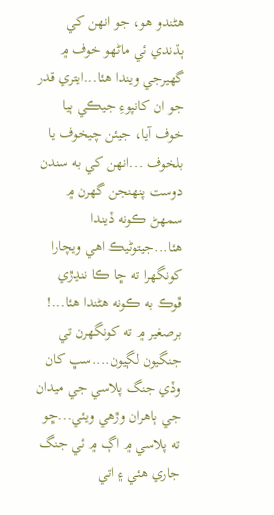هڻندو هو، جو انهن کي ٻڌندي ئي ماڻهو خوف ۾ گهيرجي ويندا هئا...ايتري قدر جو ان کانپوءِ جيڪي ٻيا خوف آيا، جيئن چيخوف يا بلخوف ...انهن کي به سندن دوست پنهنجن گهرن ۾ سمهڻ ڪونه ڏيندا هئا...جيتوڻيڪ اهي ويچارا کونگهرا ته ڇا ڪا ننڍڙي ڦوڪ به ڪونه هڻندا هئا...!
برصغير ۾ ته کونگهرن تي جنگيون لڳيون....سڀ کان وڏي جنگ پلاسي جي ميدان جي ٻاهران وڙهي ويئي...ڇو ته پلاسي ۾ اڳ ۾ ئي جنگ جاري هئي ۽ اتي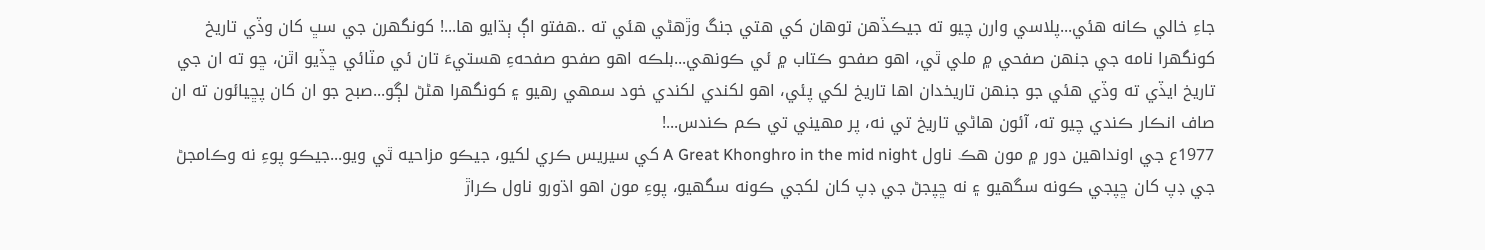جاءِ خالي ڪانه هئي...پلاسي وارن چيو ته جيڪڏهن توهان کي هتي جنگ وڙهڻي هئي ته ..هفتو اڳ ٻڌايو ها...! کونگهرن جي سڀ کان وڏي تاريخ کونگهرا نامه جي جنهن صفحي ۾ ملي ٿي، اهو صفحو ڪتاب ۾ ئي ڪونهي...بلڪه اهو صفحو صفحهءِ هستيءَ تان ئي مٽائي ڇڏيو اٿن، ڇو ته ان جي تاريخ ايڏي ته وڏي هئي جو جنهن تاريخدان اها تاريخ لکي پئي، اهو لکندي لکندي خود سمهي رهيو ۽ کونگهرا هڻڻ لڳو...صبح جو ان کان پڇيائون ته ان صاف انڪار ڪندي چيو ته، آئون هاڻي تاريخ تي نه، پر مهيني تي ڪم ڪندس...!
1977ع جي اونداهين دور ۾ مون هڪ ناول A Great Khonghro in the mid night کي سيريس ڪري لکيو، جيڪو مزاحيه ٿي ويو...جيڪو پوءِ نه وڪامجڻ جي ڊپ کان ڇپجي ڪونه سگهيو ۽ نه ڇپجڻ جي ڊپ کان لکجي ڪونه سگهيو، پوءِ مون اهو اڌورو ناول ڪراڙ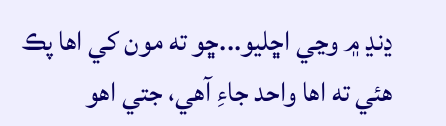ڍنڍ ۾ وڃي اڇليو...ڇو ته مون کي اها پڪ هئي ته اها واحد جاءِ آهي، جتي اهو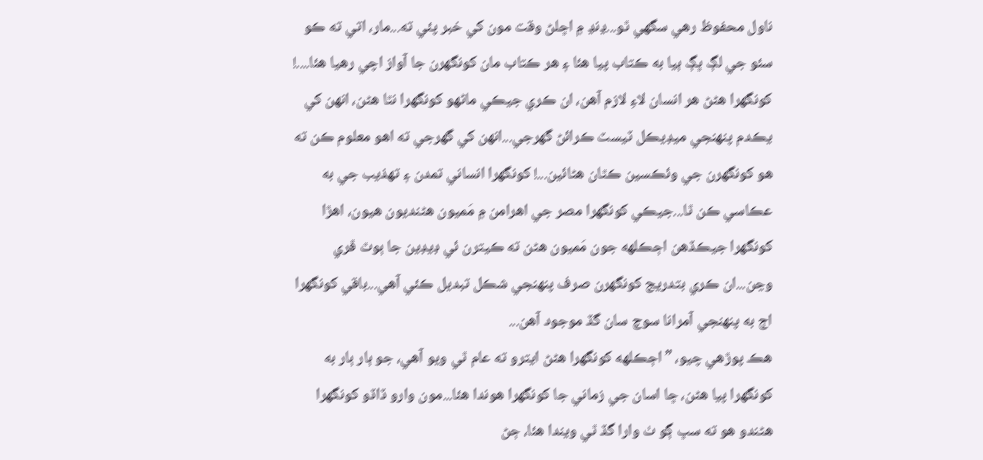ناول محفوظ رهي سگهي ٿو...ڍنڍ ۾ اڇلڻ وقت مون کي خبر پئي ته...مار، اتي ته ڪو سئو جي لڳ ڀڳ ٻيا به ڪتاب پيا هئا ۽ هر ڪتاب مان کونگهرن جا آواز اچي رهيا هئا....!
کونگهرا هڻڻ هر انسان لاءِ لازم آهن، ان ڪري جيڪي ماڻهو کونگهرا نٿا هڻن، انهن کي يڪدم پنهنجي ميڊيڪل ٽيسٽ ڪرائڻ گهرجي...انهن کي گهرجي ته اهو معلوم ڪن ته هو کونگهرن جي وئڪسين ڪٿان هڻائين...! کونگهرا انساني تمدن ۽ تهذيب جي به عڪاسي ڪن ٿا...جيڪي کونگهرا مصر جي اهرامن ۾ مَميون هڻنديون هيون، اهڙا کونگهرا جيڪڏهن اڄڪلهه جون مَميون هڻن ته ڪيترن ئي ڊيڊين جا ٻوٿ ڦري وڃن...ان ڪري بتدريج کونگهرن صرف پنهنجي شڪل تبديل ڪئي آهي...باقي کونگهرا اڄ به پنهنجي آمرانا سوچ سان گڏ موجود آهن...
هڪ پوڙهي چيو، ”اڄڪلهه کونگهرا هڻڻ ايترو ته عام ٿي ويو آهي، جو ٻار ٻار به کونگهرا پيا هڻن، ڇا اسان جي زماني جا کونگهرا هوندا هئا...مون وارو ڏاڏو کونگهرا هڻندو هو ته سڀ ڳو ٺ وارا گڏ ٿي ويندا هئا، ڄڻ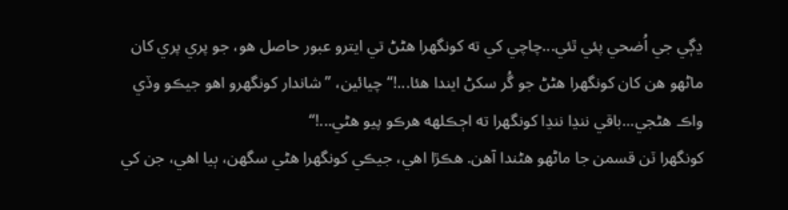ڍڳي جي اُضحي پئي ٿئي...چاچي کي ته کونگهرا هڻڻ تي ايترو عبور حاصل هو، جو پري پري کان ماڻهو هن کان کونگهرا هڻڻ جو گُر سکڻ ايندا هئا...!“ چيائين، ”شاندار کونگهرو اهو جيڪو وڏي واڪ هڻجي...باقي ننڍا ننڍا کونگهرا ته اڄڪلهه هرڪو پيو هڻي...!“
کونگهرا ٽن قسمن جا ماڻهو هڻندا آهن. هڪڙا اهي، جيڪي کونگهرا هڻي سگهن، ٻيا اهي، جن کي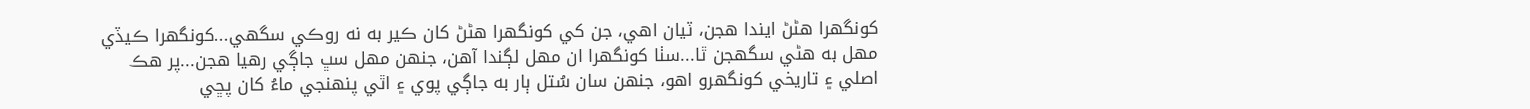کونگهرا هڻڻ ايندا هجن، ٽيان اهي، جن کي کونگهرا هڻڻ کان ڪير به نه روڪي سگهي...کونگهرا ڪيڏي مهل به هڻي سگهجن ٿا...سٺا کونگهرا ان مهل لڳندا آهن، جنهن مهل سڀ جاڳي رهيا هجن...پر هڪ اصلي ۽ تاريخي کونگهرو اهو، جنهن سان سُتل ٻار به جاڳي پوي ۽ اٿي پنهنجي ماءُ کان پڇي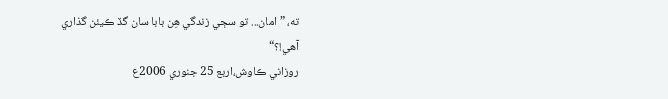ته، ”امان... تو سڄي زندگي هِن بابا سان گڏ ڪيئن گذاري آهي!؟“
روزاني ڪاوش،اربع 25 جنوري 2006ع